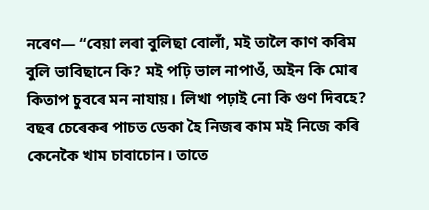নৰেণ— “বেয়া লৰা বুলিছা বোলাঁ, মই তালৈ কাণ কৰিম বুলি ভাবিছানে কি? মই পঢ়ি ভাল নাপাওঁ, অইন কি মোৰ কিতাপ চুবৰে মন নাযায়। লিখা পঢ়াই নো কি গুণ দিবহে? বছৰ চেৰেকৰ পাচত ডেকা হৈ নিজৰ কাম মই নিজে কৰি কেনেকৈ খাম চাবাচোন। তাতে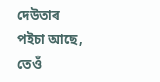দেউতাৰ পইচা আছে, তেওঁ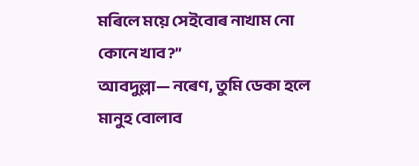মৰিলে ময়ে সেইবোৰ নাখাম নো কোনে খাব?”
আবদুল্লা— নৰেণ, তুমি ডেকা হলে মানুহ বোলাব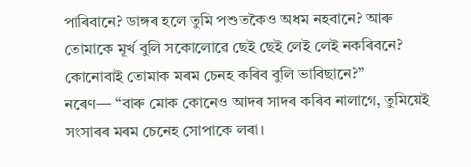পাৰিবানে? ডাঙ্গৰ হলে তুমি পশুতকৈও অধম নহবানে? আৰু তোমাকে মূৰ্খ বুলি সকোলোৱে ছেই ছেই লেই লেই নকৰিবনে? কোনোবাই তোমাক মৰম চেনহ কৰিব বুলি ভাবিছানে?”
নৰেণ— “বাৰু মোক কোনেও আদৰ সাদৰ কৰিব নালাগে, তুমিয়েই সংসাৰৰ মৰম চেনেহ সোপাকে লৰা।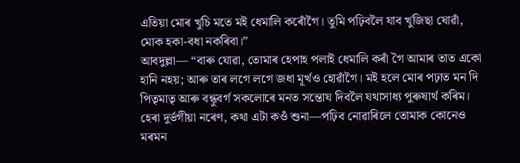এতিয়া মোৰ খুচি মতে মই ধেমালি কৰোঁগৈ। তুমি পঢ়িবলৈ যাব খুজিছা ষোৱাঁ, মোক হকা-বধা নকৰিবা।”
আবদুল্লা— “বাৰু যোৱা, তোমাৰ হেপাহ পলাই ধেমালি কৰাঁ গৈ আমাৰ তাত একো হানি নহয়; আৰু তাৰ লগে লগে জধা মূৰ্খও হোৱাঁগৈ। মই হলে মোৰ পঢ়াত মন দি পিতৃমাতৃ আৰু বন্ধুবৰ্গ সকলোৰে মনত সন্তোয দিবলৈ যথাসাধ্য পুৰুষাৰ্থ কৰিম। হেৰা দুৰ্ভগীয়া নৰেণ, কথা এটা কওঁ শুনা—পঢ়িব নোৱাৰিলে তোমাক কোনেও মৰমন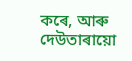কৰে, আৰু দেউতাৰায়ো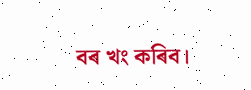বৰ খং কৰিব।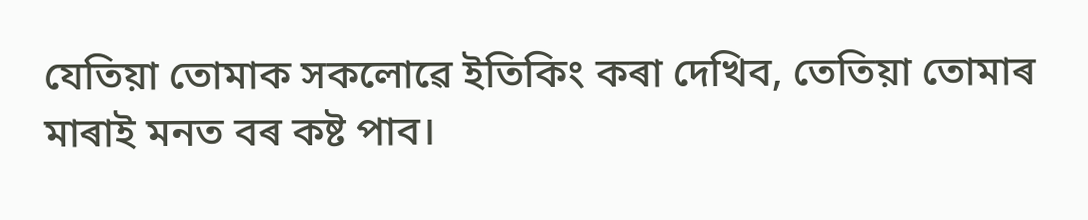যেতিয়া তোমাক সকলোৱে ইতিকিং কৰা দেখিব, তেতিয়া তোমাৰ মাৰাই মনত বৰ কষ্ট পাব।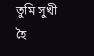তুমি সুখী হৈ